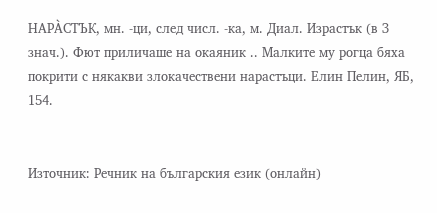НАРА̀СТЪК, мн. -ци, след числ. -ка, м. Диал. Израстък (в З знач.). Фют приличаше на окаяник .. Малките му рогца бяха покрити с някакви злокачествени нарастъци. Елин Пелин, ЯБ, 154.


Източник: Речник на българския език (онлайн)